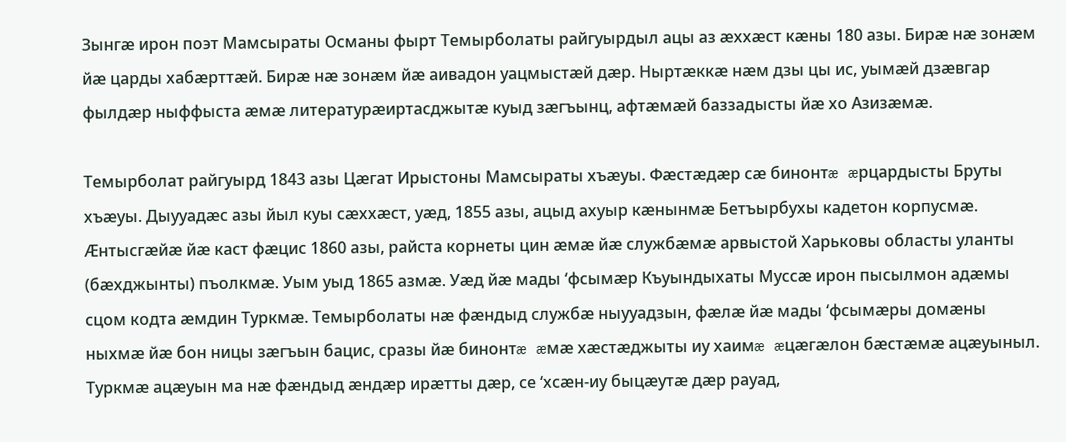Зынгæ ирон поэт Мамсыраты Османы фырт Темырболаты райгуырдыл ацы аз æххæст кæны 180 азы. Бирæ нæ зонæм йæ царды хабæрттæй. Бирæ нæ зонæм йæ аивадон уацмыстæй дæр. Ныртæккæ нæм дзы цы ис, уымæй дзæвгар фылдæр ныффыста æмæ литературæиртасджытæ куыд зæгъынц, афтæмæй баззадысты йæ хо Азизæмæ.

Темырболат райгуырд 1843 азы Цæгат Ирыстоны Мамсыраты хъæуы. Фæстæдæр сæ бинонтæ æрцардысты Бруты хъæуы. Дыууадæс азы йыл куы сæххæст, уæд, 1855 азы, ацыд ахуыр кæнынмæ Бетъырбухы кадетон корпусмæ. Æнтысгæйæ йæ каст фæцис 1860 азы, райста корнеты цин æмæ йæ службæмæ арвыстой Харьковы областы уланты (бæхджынты) пъолкмæ. Уым уыд 1865 азмæ. Уæд йæ мады ‘фсымæр Къуындыхаты Муссæ ирон пысылмон адæмы сцом кодта æмдин Туркмæ. Темырболаты нæ фæндыд службæ ныууадзын, фæлæ йæ мады ‘фсымæры домæны ныхмæ йæ бон ницы зæгъын бацис, сразы йæ бинонтæ æмæ хæстæджыты иу хаимæ æцæгæлон бæстæмæ ацæуыныл. Туркмæ ацæуын ма нæ фæндыд æндæр ирæтты дæр, се ‘хсæн-иу быцæутæ дæр рауад,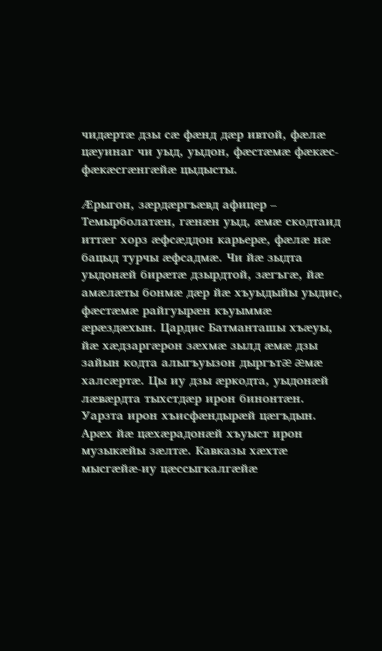чидæртæ дзы сæ фæнд дæр ивтой, фæлæ цæуинаг чи уыд, уыдон, фæстæмæ фæкæс-фæкæсгæнгæйæ цыдысты.

Æрыгон, зæрдæргъæвд афицер – Темырболатæн, гæнæн уыд, æмæ скодтаид иттæг хорз æфсæддон карьерæ, фæлæ нæ бацыд турчы æфсадмæ. Чи йæ зыдта уыдонæй бирæтæ дзырдтой, зæгъгæ, йæ амæлæты бонмæ дæр йæ хъуыдыйы уыдис, фæстæмæ райгуырæн къуыммæ æрæздæхын. Цардис Батманташы хъæуы, йæ хæдзаргæрон зæхмæ зылд æмæ дзы зайын кодта алыгъуызон дыргътæ æмæ халсæртæ. Цы иу дзы æркодта, уыдонæй лæвæрдта тыхстдæр ирон бинонтæн. Уарзта ирон хъисфæндырæй цæгъдын. Арæх йæ цæхæрадонæй хъуыст ирон музыкæйы зæлтæ. Кавказы хæхтæ мысгæйæ-иу цæссыгкалгæйæ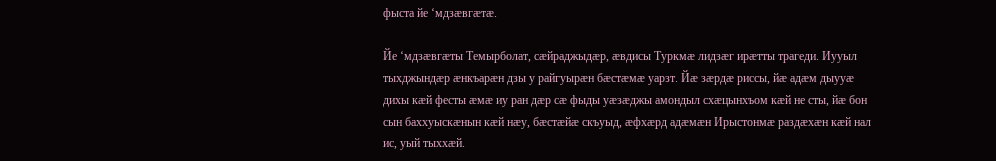фыста йе ‘мдзæвгæтæ.

Йе ‘мдзæвгæты Темырболат, сæйраджыдæр, æвдисы Туркмæ лидзæг ирæтты трагеди. Иууыл тыхджындæр æнкъарæн дзы у райгуырæн бæстæмæ уарзт. Йæ зæрдæ риссы, йæ адæм дыууæ дихы кæй фесты æмæ иу ран дæр сæ фыды уæзæджы амондыл схæцынхъом кæй не сты, йæ бон сын баххуыскæнын кæй нæу, бæстæйæ скъуыд, æфхæрд адæмæн Ирыстонмæ раздæхæн кæй нал ис, уый тыххæй.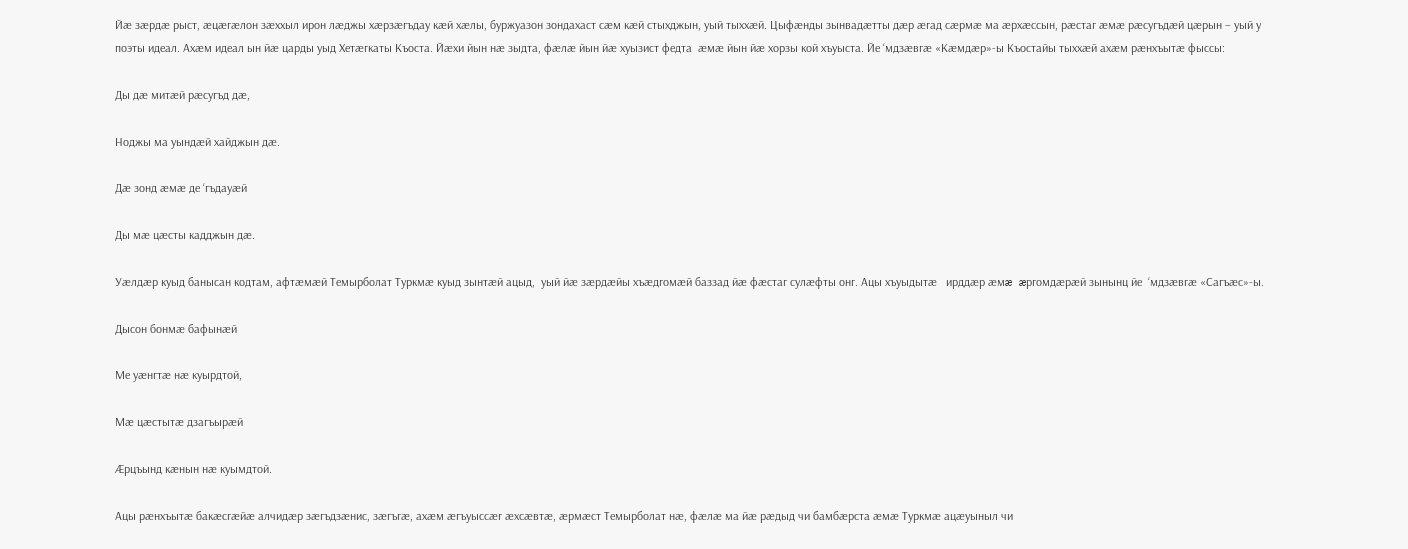Йæ зæрдæ рыст, æцæгæлон зæххыл ирон лæджы хæрзæгъдау кæй хæлы, буржуазон зондахаст сæм кæй стыхджын, уый тыххæй. Цыфæнды зынвадæтты дæр æгад сæрмæ ма æрхæссын, рæстаг æмæ рæсугъдæй цæрын – уый у поэты идеал. Ахæм идеал ын йæ царды уыд Хетæгкаты Къоста. Йæхи йын нæ зыдта, фæлæ йын йæ хуызист федта  æмæ йын йæ хорзы кой хъуыста. Йе ‘мдзæвгæ «Кæмдæр»-ы Къостайы тыххæй ахæм рæнхъытæ фыссы:

Ды дæ митæй рæсугъд дæ,

Ноджы ма уындæй хайджын дæ.

Дæ зонд æмæ де ‘гъдауæй

Ды мæ цæсты кадджын дæ.

Уæлдæр куыд банысан кодтам, афтæмæй Темырболат Туркмæ куыд зынтæй ацыд,  уый йæ зæрдæйы хъæдгомæй баззад йæ фæстаг сулæфты онг. Ацы хъуыдытæ   ирддæр æмæ æргомдæрæй зынынц йе  ‘мдзæвгæ «Сагъæс»-ы.

Дысон бонмæ бафынæй

Ме уæнгтæ нæ куырдтой,

Мæ цæстытæ дзагъырæй

Æрцъынд кæнын нæ куымдтой.

Ацы рæнхъытæ бакæсгæйæ алчидæр зæгъдзæнис, зæгъгæ, ахæм æгъуыссæг æхсæвтæ, æрмæст Темырболат нæ, фæлæ ма йæ рæдыд чи бамбæрста æмæ Туркмæ ацæуыныл чи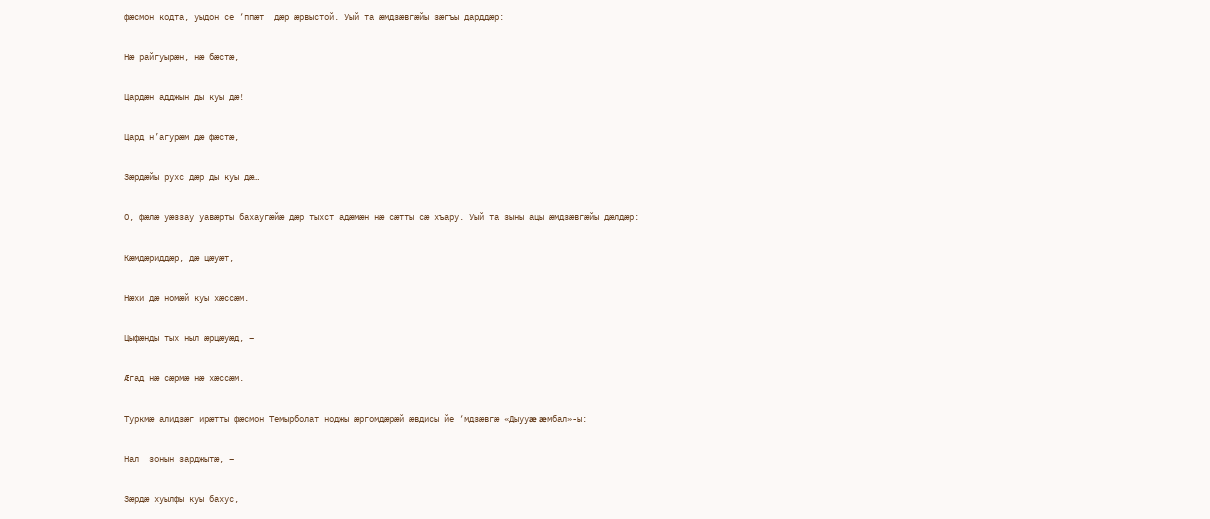фæсмон кодта, уыдон се ‘ппæт  дæр æрвыстой. Уый та æмдзæвгæйы зæгъы дарддæр:

Нæ райгуырæн, нæ бæстæ,

Цардæн адджын ды куы дæ!

Цард н’агурæм дæ фæстæ,

Зæрдæйы рухс дæр ды куы дæ…

О, фæлæ уæззау уавæрты бахаугæйæ дæр тыхст адæмæн нæ сæтты сæ хъару. Уый та зыны ацы æмдзæвгæйы дæлдæр:

Кæмдæриддæр, дæ цæуæт,

Нæхи дæ номæй куы хæссæм.

Цыфæнды тых ныл æрцæуæд, –

Æгад нæ сæрмæ нæ хæссæм.

Туркмæ алидзæг ирæтты фæсмон Темырболат ноджы æргомдæрæй æвдисы йе ‘мдзæвгæ «Дыууæ æмбал»-ы:

Нал  зонын зарджытæ, –

Зæрдæ хуылфы куы бахус,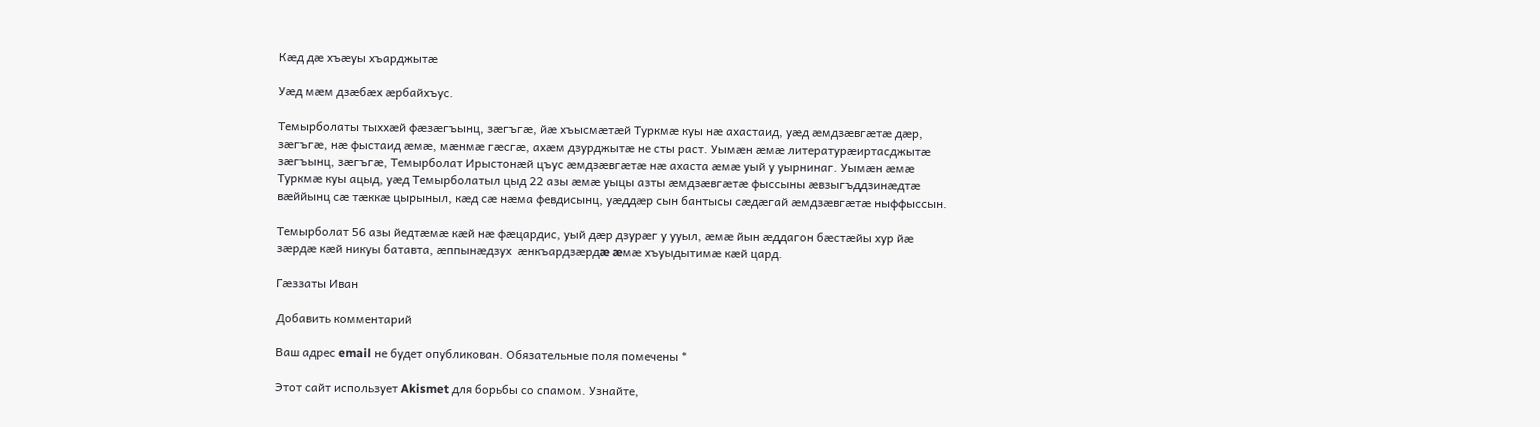Кæд дæ хъæуы хъарджытæ

Уæд мæм дзæбæх æрбайхъус.

Темырболаты тыххæй фæзæгъынц, зæгъгæ, йæ хъысмæтæй Туркмæ куы нæ ахастаид, уæд æмдзæвгæтæ дæр, зæгъгæ, нæ фыстаид æмæ, мæнмæ гæсгæ, ахæм дзурджытæ не сты раст. Уымæн æмæ литературæиртасджытæ зæгъынц, зæгъгæ, Темырболат Ирыстонæй цъус æмдзæвгæтæ нæ ахаста æмæ уый у уырнинаг. Уымæн æмæ Туркмæ куы ацыд, уæд Темырболатыл цыд 22 азы æмæ уыцы азты æмдзæвгæтæ фыссыны æвзыгъддзинæдтæ вæййынц сæ тæккæ цырыныл, кæд сæ нæма февдисынц, уæддæр сын бантысы сæдæгай æмдзæвгæтæ ныффыссын.

Темырболат 56 азы йедтæмæ кæй нæ фæцардис, уый дæр дзурæг у ууыл, æмæ йын æддагон бæстæйы хур йæ зæрдæ кæй никуы батавта, æппынæдзух  æнкъардзæрдæ æмæ хъуыдытимæ кæй цард.

Гæззаты Иван

Добавить комментарий

Ваш адрес email не будет опубликован. Обязательные поля помечены *

Этот сайт использует Akismet для борьбы со спамом. Узнайте,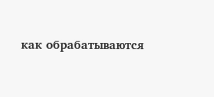как обрабатываются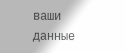ваши данные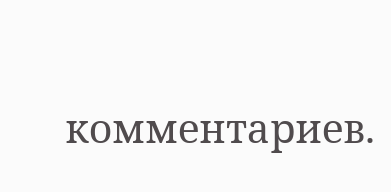комментариев.